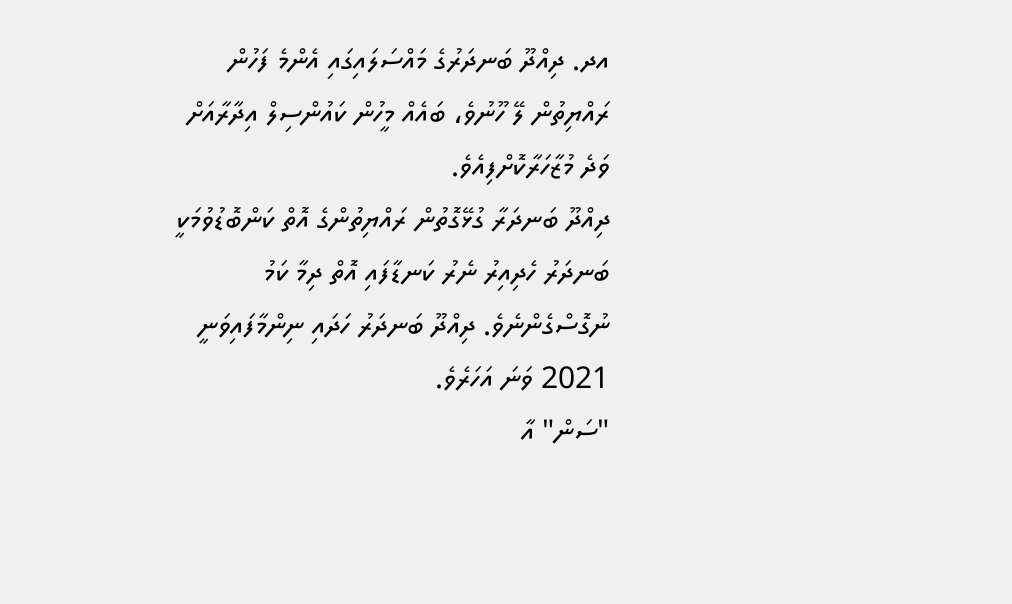އދ. ދިއްދޫ ބަނދަރުގެ މައްސަލައިގައި އެންމެ ފަހުން ރައްޔިތުން ލޭ ހޫނުވެ، ބައެއް މީހުން ކައުންސިލް އިދާރާއަށް ވަދެ މުޒާހަރާކޮށްފިއެވެ.
ދިއްދޫ ބަނދަރާ ގުޅޭގޮތުން ރައްޔިތުންގެ އޮތް ކަންބޮޑުވުމަކީ ބަނދަރު ހެދިއިރު ނެރު ކަނޑާފައި އޮތް ދިމާ ކަމު ނުގޮސްގެންނެވެ. ދިއްދޫ ބަނދަރު ހަދައި ނިންމާފައިވަނީ 2021 ވަނަ އަހަރެވެ.
"ސަން" އާ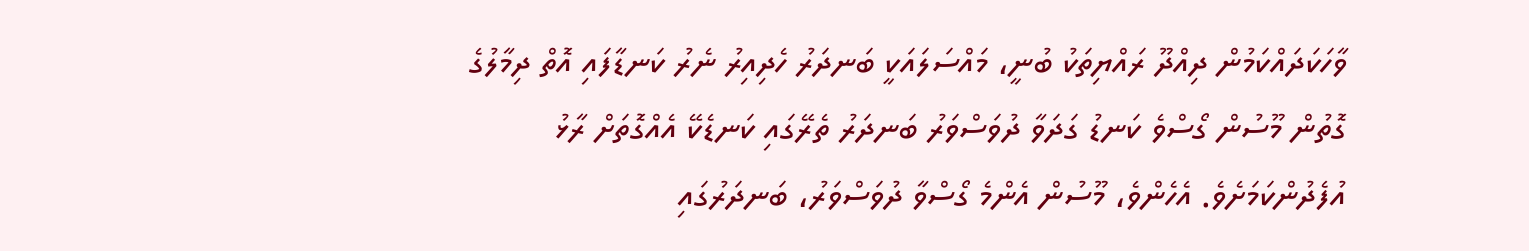ވާހަކަދައްކަމުން ދިއްދޫ ރައްޔިތަކު ބުނީ، މައްސަލައަކީ ބަނދަރު ހެދިއިރު ނެރު ކަނޑާފައި އޮތް ދިމާލުގެ ގޮތުން މޫސުން ގޯސްވެ ކަނޑު ގަދަވާ ދުވަސްވަރު ބަނދަރު ތެރޭގައި ކަނޑެކޭ އެއްގޮތަށް ރާޅު އުފެދުންކަމަށެވެ. އެހެންވެ، މޫސުން އެންމެ ގޯސްވާ ދުވަސްވަރު، ބަނދަރުގައި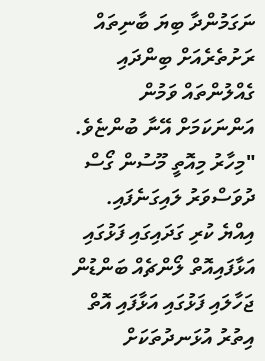ނަގަމުންދާ ބިޔަ ބާނިތައް ރަށުތެރެއަށް ބިންދައި ގެއްލުންތައް ވަމުން އަންނަކަމަށް އޭނާ ބުންޏެވެ.
"މިހާރު މިއޮތީ މޫސުން ގޯސް ދުވަސްވަރު ލައިގަނެފައި. އިއްޔެ ކުރި ގަދައިގައި ފަޅުގައި އަޅާފައިއޮތް ލޯންޗެއް ބަންޑުން ޖަހާލައި ފަޅުގައި އަޅާފައި އޮތް އިތުރު އުޅަނދުތަކަށް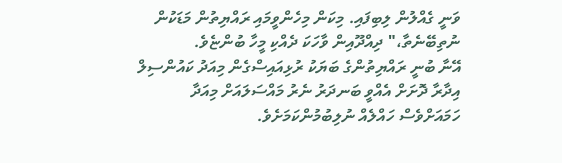ވަނީ ގެއްލުން ލިބިފައި. މިކަން މިހެންވީމައި ރައްޔިތުން މަޑަކުން ނުތިބޭނެތާ،" ދިއްދޫއިން ވާހަކަ ދެއްކި މީހާ ބުންޏެވެ.
އޭނާ ބުނީ ރައްޔިތުންގެ ބަޔަކު ރުޅިއައިސްގެން މިއަދު ކައުންސިލް އިދާރާ ދޮށަށް އެއްވީ ބަނދަރު ނެރު މައްސަލައަށް މިއަދާ ހަމައަށްވެސް ހައްލެއް ނުލިބުމުންކަމަށެވެ.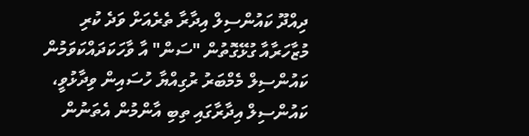ދިއްދޫ ކައުންސިލް އިދާރާ ތެރެއަށް ވަދެ ކުރި މުޒާހަރާއާ ގުޅޭގޮތުން "ސަން" އާ ވާހަކަދައްކަވަމުން ކައުންސިލް މެމްބަރު ރުގިއްޔާ ހުސައިން ވިދާޅުވީ، ކައުންސިލް އިދާރާގައި ތިބި އާންމުން އެތަނުން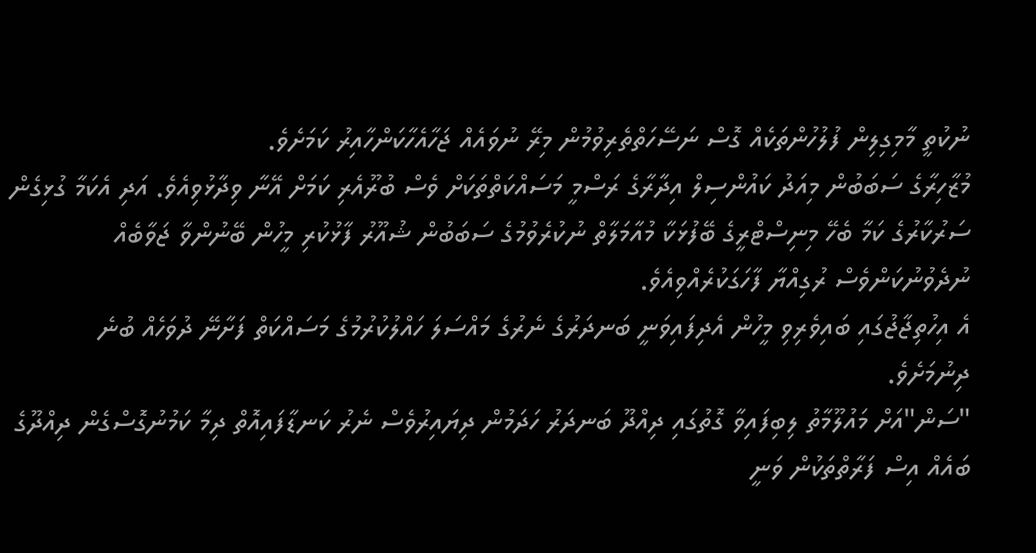ނުކުތީ މާމިގިލިން ފުލުހުންތަކެއް ގޮސް ނަސޭހަތްތެރިވުމުން މިރޭ ނުވައެއް ޖަހާއެހާކަންހާއިރު ކަމަށެވެ.
މުޒާހިރާގެ ސަބަބުން މިއަދު ކައުންސިލް އިދާރާގެ ރަސްމީ މަސައްކަތްތަކަށް ވެސް ބުރޫއެރި ކަމަށް އޭނާ ވިދާޅުވިއެވެ. އަދި އެކަމާ ގުޅިގެން ސަރުކާރުގެ ކަމާ ބެހޭ މިނިސްޓްރީގެ ބޭފުޅަކާ މުއާމަލާތް ނުކުރެވުމުގެ ސަބަބުން ޝުއޫރު ފާޅުކުރި މީހުން ބޭނުންވާ ޖަވާބެއް ނުދެވުނުކަންވެސް ރުގިއްޔާ ފާހަގަކުރެއްވިއެވެ.
އެ އިހުތިޖާޖުގައި ބައިވެރިވި މީހުން އެދިފައިވަނީ ބަނދަރުގެ ނެރުގެ މައްސަލަ ހައްލުކުރުމުގެ މަސައްކަތް ފަށާނޭ ދުވަހެއް ބުނެ ދިނުމަށެވެ.
"ސަން"އަށް މައުލޫމާތު ލިބިފައިވާ ގޮތުގައި ދިއްދޫ ބަނދަރު ހަދަމުން ދިޔައިރުވެސް ނެރު ކަނޑާފައިއޮތް ދިމާ ކަމުނުގޮސްގެން ދިއްދޫގެ ބައެއް އިސް ފަރާތްތަކުން ވަނީ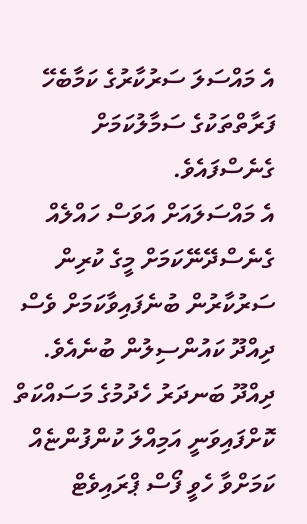އެ މައްސަލަ ސަރުކާރުގެ ކަމާބެހޭ ފަރާތްތަކުގެ ސަމާލުކަމަށް ގެނެސްފައެވެ.
އެ މައްސަލައަށް އަވަސް ހައްލެއް ގެނެސްދޭނޭކަމަށް މީގެ ކުރިން ސަރުކާރުން ބުނެފައިވާކަމަށް ވެސް ދިއްދޫ ކައުންސިލުން ބުނެއެވެ.
ދިއްދޫ ބަނދަރު ހެދުމުގެ މަސައްކަތް ކޮށްފައިވަނީ އަމިއްލަ ކުންފުންޏެއް ކަމަށްވާ ހެވީ ފޯސް ޕްރައިވެޓް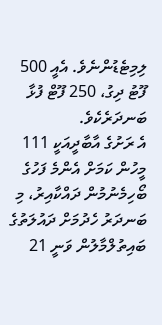ލިމިޓެޑުންނެވެ. އެއީ 500 ފޫޓު ދިގު، 250 ފޫޓް ފުޅާ ބަނދަރެކެވެ.
އެ ރަށުގެ އާބާދީއަކީ 111 މީހުން ކަމަށް އެންމެ ފަހުގެ ބޯހިމެނުމުން ދައްކާއިރު، މި ބަނދަރު ހެދުމަށް ދައުލަތުގެ ބައިތުލްމާލުން ވަނީ 21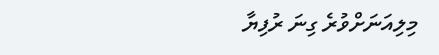މިލިއަނަށްވުރެ ގިނަ ރުފިޔާ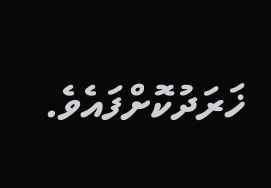ޚަރަދުކޮށްފައެވެ.